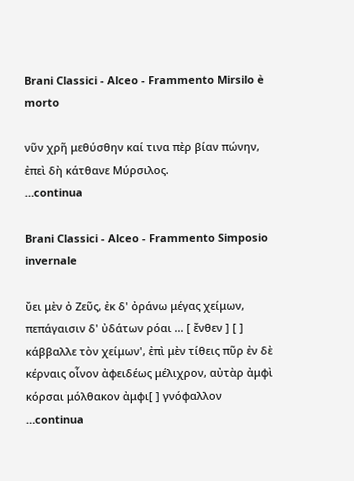Brani Classici - Alceo - Frammento Mirsilo è morto

νῦν χρῆ μεθύσθην καί τινα πὲρ βίαν πώνην, ἐπεὶ δὴ κάτθανε Μύρσιλος.
…continua

Brani Classici - Alceo - Frammento Simposio invernale

ὔει μὲν ὀ Ζεῦς, ἐκ δ' ὀράνω μέγας χείμων, πεπάγαισιν δ' ὐδάτων ρόαι ... [ ἔνθεν ] [ ] κάββαλλε τὸν χείμων', ἐπὶ μὲν τίθεις πῦρ ἐν δὲ κέρναις οἶνον ἀφειδέως μέλιχρον, αὐτὰρ ἀμφὶ κόρσαι μόλθακον ἀμφι[ ] γνόφαλλον
…continua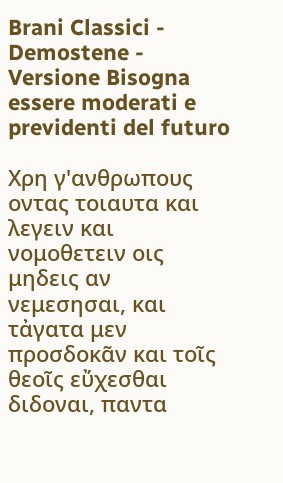Brani Classici - Demostene - Versione Bisogna essere moderati e previdenti del futuro

Χρη γ'ανθρωπους οντας τοιαυτα και λεγειν και νομοθετειν οις μηδεις αν νεμεσησαι, και τἀγατα μεν προσδοκᾶν και τοῖς θεοῖς εὔχεσθαι διδοναι, παντα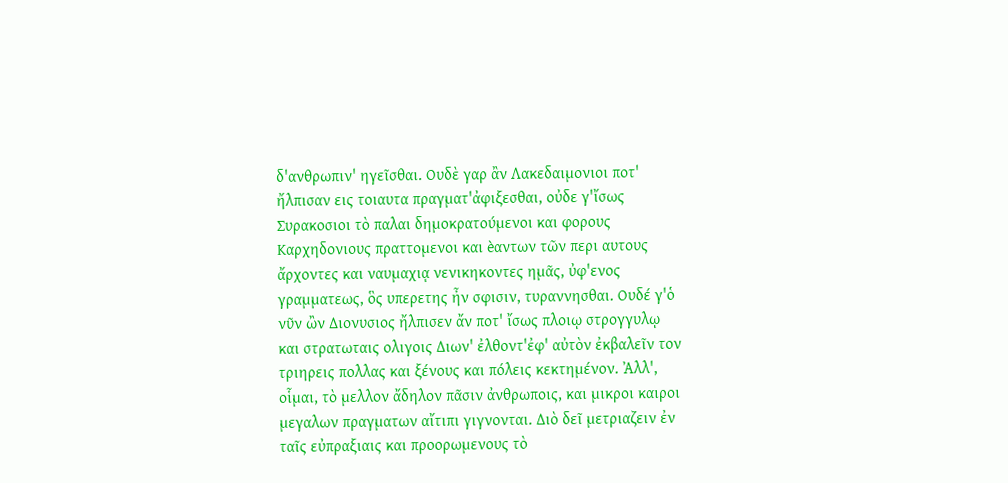δ'ανθρωπιν' ηγεῖσθαι. Ουδὲ γαρ ἂν Λακεδαιμονιοι ποτ' ἤλπισαν εις τοιαυτα πραγματ'ἀφιξεσθαι, οὐδε γ'ἴσως Συρακοσιοι τὸ παλαι δημοκρατούμενοι και φορους Καρχηδονιους πραττομενοι και èαντων τῶν περι αυτους ἄρχοντες και ναυμαχιᾳ νενικηκοντες ημᾶς, ὐφ'ενος γραμματεως, ὃς υπερετης ἦν σφισιν, τυραννησθαι. Ουδέ γ'ὁ νῦν ὢν Διονυσιος ἤλπισεν ἄν ποτ' ἴσως πλοιῳ στρογγυλῳ και στρατωταις ολιγοις Διων' ἐλθοντ'ἐφ' αὐτὸν ἐκβαλεῖν τον τριηρεις πολλας και ξένους και πόλεις κεκτημένον. Ἀλλ', οἷμαι, τὸ μελλον ἄδηλον πᾶσιν ἀνθρωποις, και μικροι καιροι μεγαλων πραγματων αἴτιπι γιγνονται. Διὸ δεῖ μετριαζειν ἐν ταῖς εὐπραξιαις και προορωμενους τὸ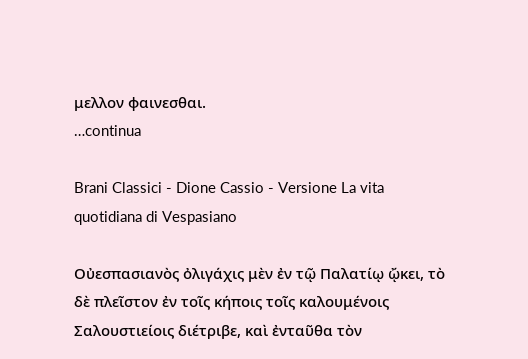μελλον φαινεσθαι.
…continua

Brani Classici - Dione Cassio - Versione La vita quotidiana di Vespasiano

Οὐεσπασιανὸς ὀλιγάχις μὲν ἐν τῷ Παλατίῳ ᾤκει, τὸ δὲ πλεῖστον ἐν τοῖς κήποις τοῖς καλουμένοις Σαλουστιείοις διέτριβε, καὶ ἐνταῦθα τὸν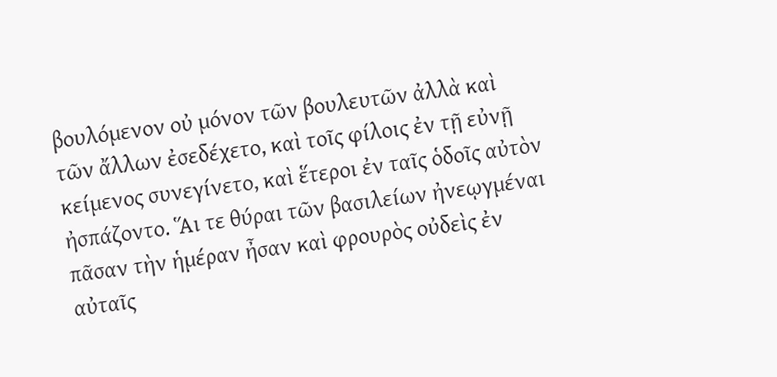βουλόμενον οὐ μόνον τῶν βουλευτῶν ἀλλὰ καὶ τῶν ἄλλων ἐσεδέχετο, καὶ τοῖς φίλοις ἐν τῇ εὐνῇ κείμενος συνεγίνετο, καὶ ἕτεροι ἐν ταῖς ὁδοῖς αὐτὸν ἠσπάζοντο. Ἅι τε θύραι τῶν βασιλείων ἠνεῳγμέναι πᾶσαν τὴν ἡμέραν ἦσαν καὶ φρουρὸς οὐδεὶς ἐν αὐταῖς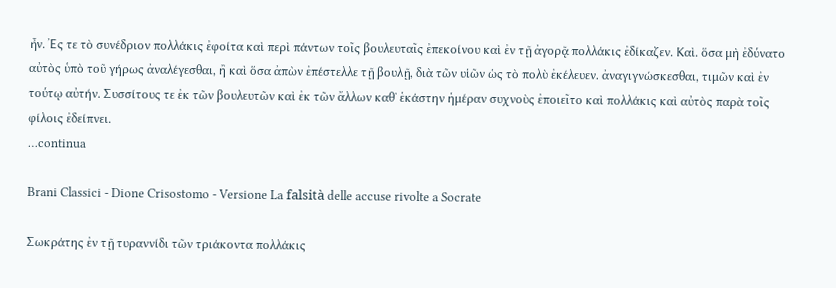ἦν. Ἐς τε τὸ συνέδριον πολλάκις ἐφοίτα καὶ περὶ πάντων τοῖς βουλευταῖς ἐπεκοίνου καὶ ἐν τῇ ἀγορᾷ πολλάκις ἐδίκαζεν. Καὶ. ὅσα μὴ ἐδύνατο αὐτὸς ὑπὸ τοῦ γήρως ἀναλέγεσθαι, ἢ καὶ ὅσα ἀπὼν ἐπέστελλε τῇ βουλῇ, διὰ τῶν υἱῶν ὡς τὸ πολὺ ἐκέλευεν. ἀναγιγνώσκεσθαι, τιμῶν καὶ ἐν τούτῳ αὐτήν. Συσσίτους τε ἐκ τῶν βουλευτῶν καὶ ἐκ τῶν ἄλλων καθ᾽ ἑκάστην ἡμέραν συχνοὺς ἐποιεῖτο καὶ πολλάκις καὶ αὐτὸς παρὰ τοῖς φίλοις ἐδείπνει.
…continua

Brani Classici - Dione Crisostomo - Versione La falsità delle accuse rivolte a Socrate

Σωκράτης ἐν τῇ τυραννίδι τῶν τριάκοντα πολλάκις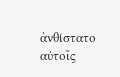ἀνθίστατο αὐτοῖς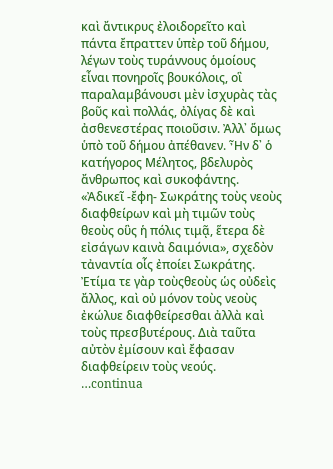καὶ ἄντικρυς ἐλοιδορεῖτο καὶ πάντα ἔπραττεν ὑπὲρ τοῦ δήμου, λέγων τοὺς τυράννους ὁμοίους εἶναι πονηροῖς βουκόλοις, οἳ παραλαμβάνουσι μὲν ἰσχυρὰς τὰς βοῦς καὶ πολλάς, ὀλίγας δὲ καὶ ἀσθενεστέρας ποιοῦσιν. Ἀλλ᾽ ὅμως ὑπὸ τοῦ δήμου ἀπέθανεν. Ἦν δ᾽ ὁ κατήγορος Μέλητος, βδελυρὸς ἄνθρωπος καὶ συκοφάντης. «Ἀδικεῖ -ἔφη- Σωκράτης τοὺς νεοὺς διαφθείρων καὶ μὴ τιμῶν τοὺς θεοὺς οὓς ἡ πόλις τιμᾷ, ἕτερα δὲ εἰσάγων καινὰ δαιμόνια», σχεδὸν τἀναντία οἷς ἐποίει Σωκράτης. Ἐτίμα τε γὰρ τοὺςθεοὺς ὡς οὐδεὶς ἄλλος, καὶ οὐ μόνον τοὺς νεοὺς ἐκώλυε διαφθείρεσθαι ἀλλὰ καὶ τοὺς πρεσβυτέρους. Διὰ ταῦτα αὐτὸν ἐμίσουν καὶ ἔφασαν διαφθείρειν τοὺς νεούς.
…continua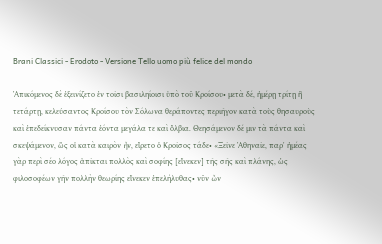Brani Classici - Erodoto - Versione Tello uomo più felice del mondo

᾿Απικόμενος δὲ ἐξεινίζετο ἐν τοῖσι βασιληίοισι ὑπὸ τοῦ Κροίσου• μετὰ δέ, ἡμέρῃ τρίτῃ ἢ τετάρτῃ, κελεύσαντος Κροίσου τὸν Σόλωνα θεράποντες περιῆγον κατὰ τοὺς θησαυροὺς καὶ ἐπεδείκνυσαν πάντα ἐόντα μεγάλα τε καὶ ὄλβια. Θεησάμενον δέ μιν τὰ πάντα καὶ σκεψάμενον, ὥς οἱ κατὰ καιρὸν ἦν, εἴρετο ὁ Κροῖσος τάδε• «Ξεῖνε ᾿Αθηναῖε, παρ' ἡμέας γὰρ περὶ σέο λόγος ἀπῖκται πολλὸς καὶ σοφίης [εἵνεκεν] τῆς σῆς καὶ πλάνης, ὡς φιλοσοφέων γῆν πολλὴν θεωρίης εἵνεκεν ἐπελήλυθας• νῦν ὦν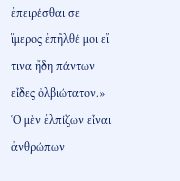ἐπειρέσθαι σε ἵμερος ἐπῆλθέ μοι εἴ τινα ἤδη πάντων εἶδες ὀλβιώτατον.» ῾Ο μὲν ἐλπίζων εἶναι ἀνθρώπων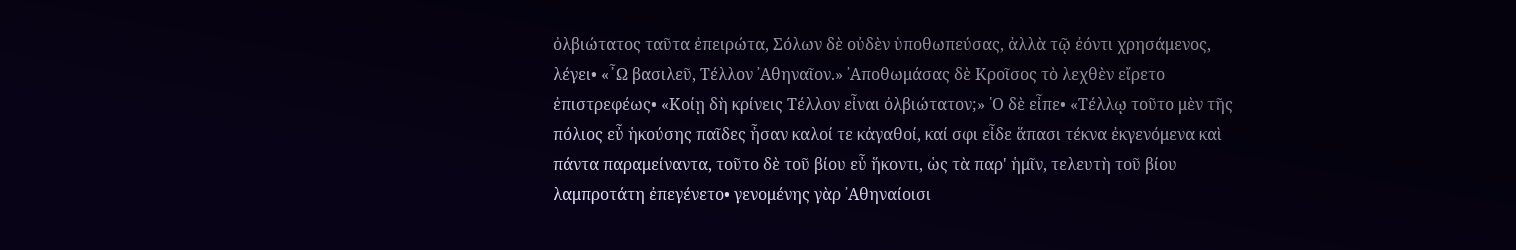ὀλβιώτατος ταῦτα ἐπειρώτα, Σόλων δὲ οὐδὲν ὑποθωπεύσας, ἀλλὰ τῷ ἐόντι χρησάμενος, λέγει• «῏Ω βασιλεῦ, Τέλλον ᾿Αθηναῖον.» ᾿Αποθωμάσας δὲ Κροῖσος τὸ λεχθὲν εἴρετο ἐπιστρεφέως• «Κοίῃ δὴ κρίνεις Τέλλον εἶναι ὀλβιώτατον;» ῾Ο δὲ εἶπε• «Τέλλῳ τοῦτο μὲν τῆς πόλιος εὖ ἡκούσης παῖδες ἦσαν καλοί τε κἀγαθοί, καί σφι εἶδε ἅπασι τέκνα ἐκγενόμενα καὶ πάντα παραμείναντα, τοῦτο δὲ τοῦ βίου εὖ ἥκοντι, ὡς τὰ παρ' ἡμῖν, τελευτὴ τοῦ βίου λαμπροτάτη ἐπεγένετο• γενομένης γὰρ ᾿Αθηναίοισι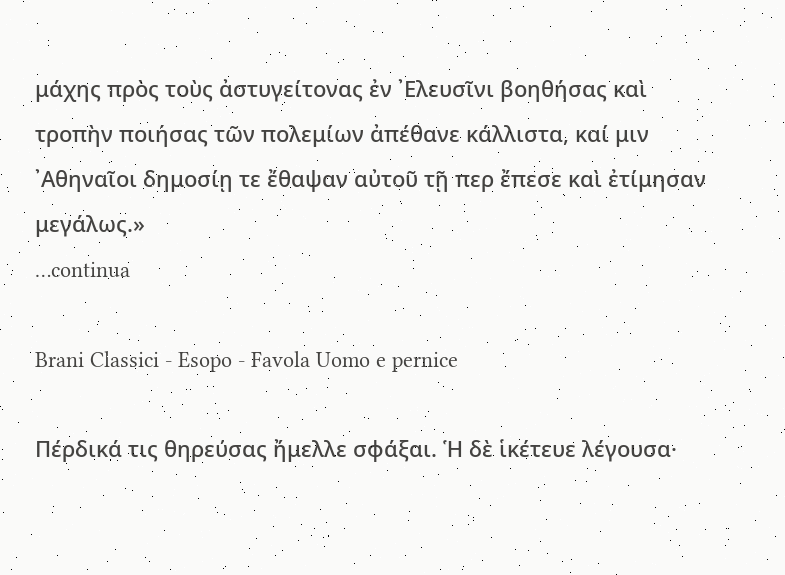μάχης πρὸς τοὺς ἀστυγείτονας ἐν ᾿Ελευσῖνι βοηθήσας καὶ τροπὴν ποιήσας τῶν πολεμίων ἀπέθανε κάλλιστα, καί μιν ᾿Αθηναῖοι δημοσίῃ τε ἔθαψαν αὐτοῦ τῇ περ ἔπεσε καὶ ἐτίμησαν μεγάλως.»
…continua

Brani Classici - Esopo - Favola Uomo e pernice

Πέρδικά τις θηρεύσας ἤμελλε σφάξαι. Ἡ δὲ ἱκέτευε λέγουσα·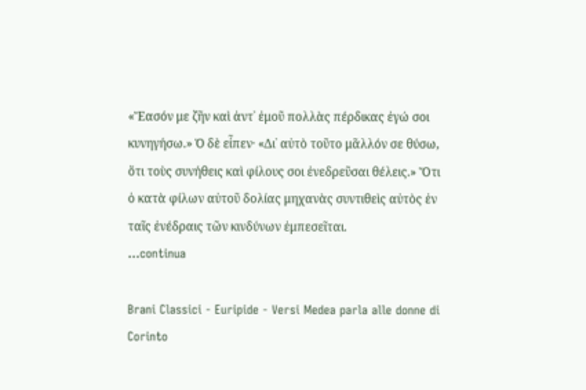«Ἔασόν με ζῆν καὶ ἀντ᾿ ἐμοῦ πολλὰς πέρδικας ἐγώ σοι κυνηγήσω.» Ὁ δὲ εἶπεν· «Δι᾿ αὐτὸ τοῦτο μᾶλλόν σε θύσω, ὅτι τοὺς συνήθεις καὶ φίλους σοι ἐνεδρεῦσαι θέλεις.» Ὅτι ὁ κατὰ φίλων αὐτοῦ δολίας μηχανὰς συντιθεὶς αὐτὸς ἐν ταῖς ἐνέδραις τῶν κινδύνων ἐμπεσεῖται.
…continua

Brani Classici - Euripide - Versi Medea parla alle donne di Corinto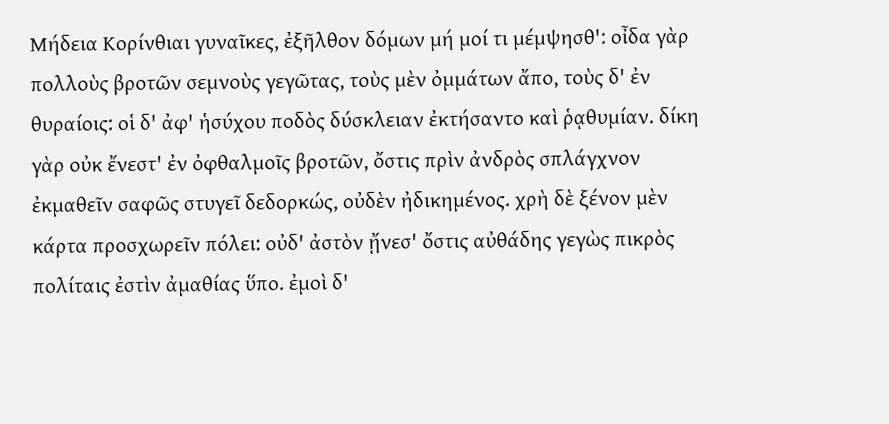Μήδεια Κορίνθιαι γυναῖκες, ἐξῆλθον δόμων μή μοί τι μέμψησθ': οἶδα γὰρ πολλοὺς βροτῶν σεμνοὺς γεγῶτας, τοὺς μὲν ὀμμάτων ἄπο, τοὺς δ' ἐν θυραίοις: οἱ δ' ἀφ' ἡσύχου ποδὸς δύσκλειαν ἐκτήσαντο καὶ ῥᾳθυμίαν. δίκη γὰρ οὐκ ἔνεστ' ἐν ὀφθαλμοῖς βροτῶν, ὄστις πρὶν ἀνδρὸς σπλάγχνον ἐκμαθεῖν σαφῶς στυγεῖ δεδορκώς, οὐδὲν ἠδικημένος. χρὴ δὲ ξένον μὲν κάρτα προσχωρεῖν πόλει: οὐδ' ἀστὸν ᾔνεσ' ὄστις αὐθάδης γεγὼς πικρὸς πολίταις ἐστὶν ἀμαθίας ὕπο. ἐμοὶ δ'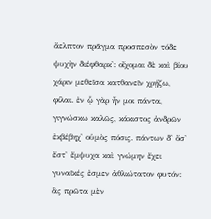ἄελπτον πρᾶγμα προσπεσὸν τόδε ψυχὴν διέφθαρκ': οἴχομαι δὲ καὶ βίου χάριν μεθεῖσα κατθανεῖν χρῄζω, φίλαι. ἐν ᾧ γὰρ ἦν μοι πάντα, γιγνώσκω καλῶς, κάκιστος ἀνδρῶν ἐκβέβηχ' οὑμὸς πόσις. πάντων δ' ὄσ' ἔστ' ἔμψυχα καὶ γνώμην ἔχει γυναῖκές ἐσμεν ἀθλιώτατον φυτόν: ἃς πρῶτα μὲν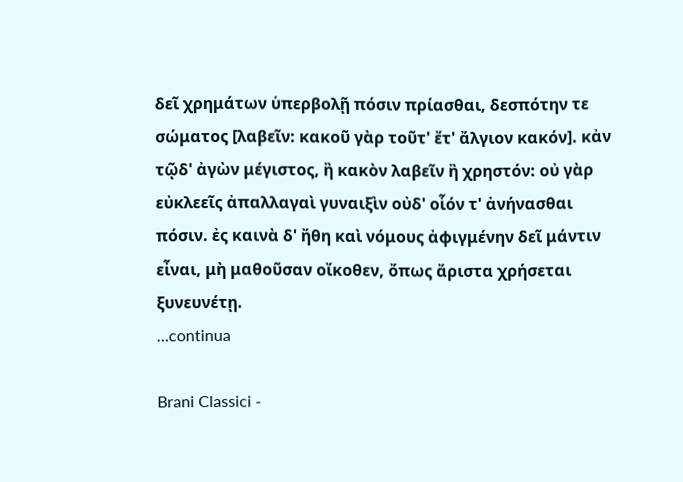δεῖ χρημάτων ὑπερβολῇ πόσιν πρίασθαι, δεσπότην τε σώματος [λαβεῖν: κακοῦ γὰρ τοῦτ' ἔτ' ἄλγιον κακόν]. κἀν τῷδ' ἀγὼν μέγιστος, ἢ κακὸν λαβεῖν ἢ χρηστόν: οὐ γὰρ εὐκλεεῖς ἀπαλλαγαὶ γυναιξὶν οὐδ' οἷόν τ' ἀνήνασθαι πόσιν. ἐς καινὰ δ' ἤθη καὶ νόμους ἀφιγμένην δεῖ μάντιν εἶναι, μὴ μαθοῦσαν οἴκοθεν, ὄπως ἄριστα χρήσεται ξυνευνέτῃ.
…continua

Brani Classici -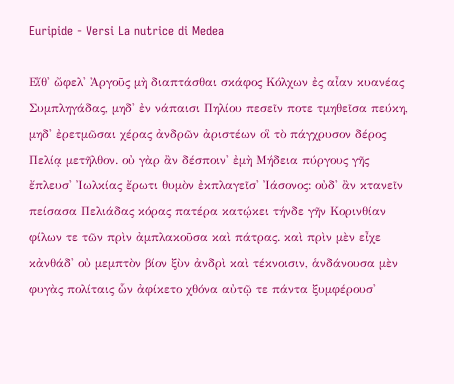Euripide - Versi La nutrice di Medea

Εἴθ' ὤφελ' Ἀργοῦς μὴ διαπτάσθαι σκάφος Κόλχων ἐς αἶαν κυανέας Συμπληγάδας, μηδ' ἐν νάπαισι Πηλίου πεσεῖν ποτε τμηθεῖσα πεύκη, μηδ' ἐρετμῶσαι χέρας ἀνδρῶν ἀριστέων οἳ τὸ πάγχρυσον δέρος Πελίᾳ μετῆλθον. οὐ γὰρ ἂν δέσποιν' ἐμὴ Μήδεια πύργους γῆς ἔπλευσ' Ἰωλκίας ἔρωτι θυμὸν ἐκπλαγεῖσ' Ἰάσονος: οὐδ' ἂν κτανεῖν πείσασα Πελιάδας κόρας πατέρα κατῴκει τήνδε γῆν Κορινθίαν φίλων τε τῶν πρὶν ἀμπλακοῦσα καὶ πάτρας. καὶ πρὶν μὲν εἶχε κἀνθάδ' οὐ μεμπτὸν βίον ξὺν ἀνδρὶ καὶ τέκνοισιν, ἁνδάνουσα μὲν φυγὰς πολίταις ὧν ἀφίκετο χθόνα αὐτῷ τε πάντα ξυμφέρουσ'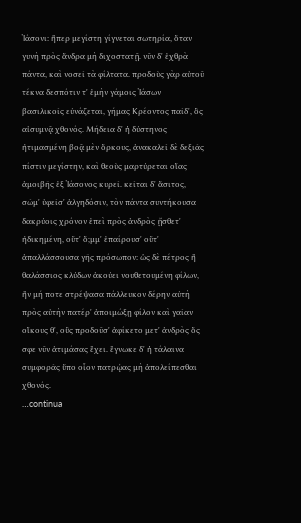Ἰάσονι: ἥπερ μεγίστη γίγνεται σωτηρία, ὄταν γυνὴ πρὸς ἄνδρα μὴ διχοστατῇ. νῦν δ' ἐχθρὰ πάντα, καὶ νοσεῖ τὰ φίλτατα. προδοὺς γὰρ αὑτοῦ τέκνα δεσπότιν τ' ἐμὴν γάμοις Ἰάσων βασιλικοῖς εὐνάζεται, γήμας Κρέοντος παῖδ', ὃς αἰσυμνᾷ χθονός. Μήδεια δ' ἡ δύστηνος ἠτιμασμένη βοᾷ μὲν ὄρκους, ἀνακαλεῖ δὲ δεξιᾶς πίστιν μεγίστην, καὶ θεοὺς μαρτύρεται οἵας ἀμοιβῆς ἐξ Ἰάσονος κυρεῖ. κεῖται δ' ἄσιτος, σῶμ' ὑφεῖσ' ἀλγηδόσιν, τὸν πάντα συντήκουσα δακρύοις χρόνον ἐπεὶ πρὸς ἀνδρὸς ᾔσθετ' ἠδικημένη, οὔτ' ὄ;μμ' ἐπαίρουσ' οὔτ' ἀπαλλάσσουσα γῆς πρόσωπον: ὡς δὲ πέτρος ἢ θαλάσσιος κλύδων ἀκούει νουθετουμένη φίλων, ἢν μή ποτε στρέψασα πάλλευκον δέρην αὐτὴ πρὸς αὑτὴν πατέρ' ἀποιμώξῃ φίλον καὶ γαῖαν οἴκους θ', οὓς προδοῦσ' ἀφίκετο μετ' ἀνδρὸς ὄς σφε νῦν ἀτιμάσας ἔχει. ἔγνωκε δ' ἡ τάλαινα συμφορᾶς ὕπο οἷον πατρῴας μὴ ἀπολείπεσθαι χθονός.
…continua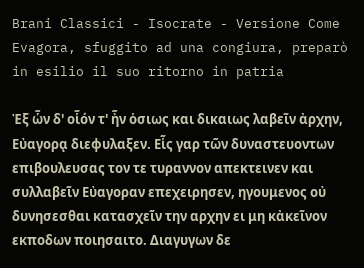Brani Classici - Isocrate - Versione Come Evagora, sfuggito ad una congiura, preparò in esilio il suo ritorno in patria

Ἐξ ὧν δ' οἷόν τ' ἦν ὁσιως και δικαιως λαβεῖν ἀρχην, Εὐαγορᾳ διεφυλαξεν. Εἷς γαρ τῶν δυναστευοντων επιβουλευσας τον τε τυραννον απεκτεινεν και συλλαβεῖν Εὐαγοραν επεχειρησεν, ηγουμενος οὐ δυνησεσθαι κατασχεῖν την αρχην ει μη κἀκεῖνον εκποδων ποιησαιτο. Διαγυγων δε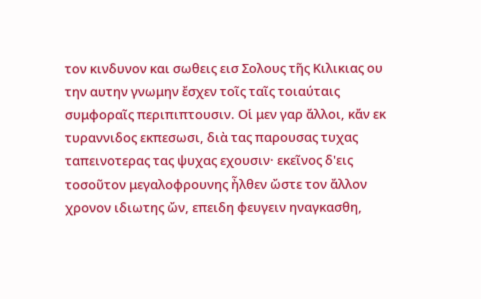τον κινδυνον και σωθεις εισ Σολους τῆς Κιλικιας ου την αυτην γνωμην ἔσχεν τοῖς ταῖς τοιαύταις συμφοραῖς περιπιπτουσιν. Οἱ μεν γαρ ἄλλοι, κἄν εκ τυραννιδος εκπεσωσι, διὰ τας παρουσας τυχας ταπεινοτερας τας ψυχας εχουσιν· εκεῖνος δ'εις τοσοῦτον μεγαλοφρουνης ἦλθεν ὤστε τον ἄλλον χρονον ιδιωτης ὤν, επειδη φευγειν ηναγκασθη,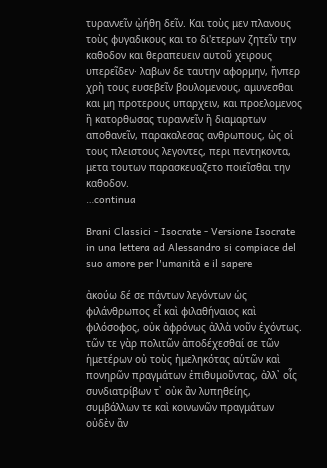τυραννεῖν ᾠήθη δεῖν. Και τοὺς μεν πλανους τοὺς φυγαδικους και το δι'ετερων ζητεῖν την καθοδον και θεραπευειν αυτοῦ χειρους υπερεῖδεν· λαβων δε ταυτην αφορμην, ἤνπερ χρὴ τους ευσεβεῖν βουλομενους, αμυνεσθαι και μη προτερους υπαρχειν, και προελομενος ἢ κατορθωσας τυραννεῖν ἢ διαμαρτων αποθανεῖν, παρακαλεσας ανθρωπους, ὠς οἱ τους πλειστους λεγοντες, περι πεντηκοντα, μετα τουτων παρασκευαζετο ποιεῖσθαι την καθοδον.
…continua

Brani Classici - Isocrate - Versione Isocrate in una lettera ad Alessandro si compiace del suo amore per l'umanità e il sapere

ἀκούω δέ σε πάντων λεγόντων ὡς φιλάνθρωπος εἶ καὶ φιλαθήναιος καὶ φιλόσοφος, οὐκ ἀφρόνως ἀλλὰ νοῦν ἐχόντως. τῶν τε γὰρ πολιτῶν ἀποδέχεσθαί σε τῶν ἡμετέρων οὐ τοὺς ἠμεληκότας αὑτῶν καὶ πονηρῶν πραγμάτων ἐπιθυμοῦντας, ἀλλ᾽ οἷς συνδιατρίβων τ᾽ οὐκ ἂν λυπηθείης, συμβάλλων τε καὶ κοινωνῶν πραγμάτων οὐδὲν ἂν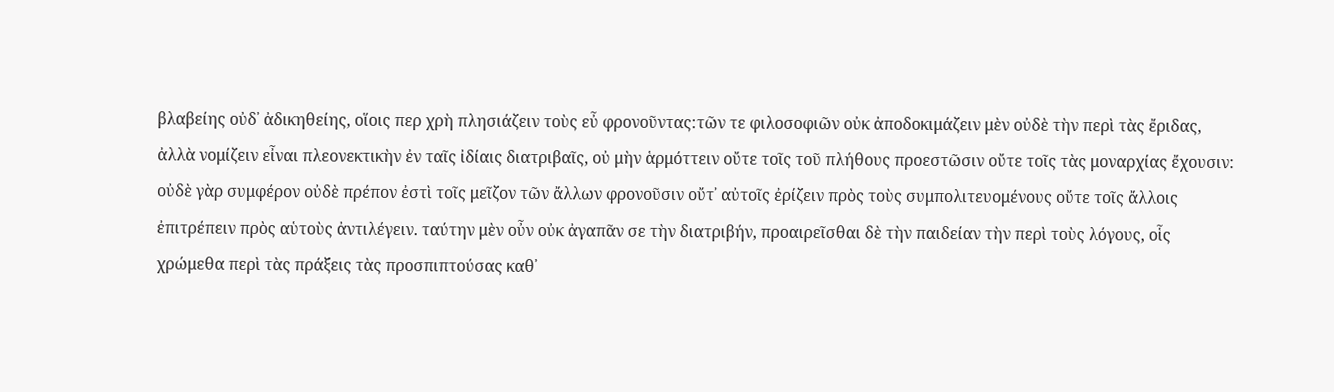βλαβείης οὐδ᾽ ἀδικηθείης, οἵοις περ χρὴ πλησιάζειν τοὺς εὖ φρονοῦντας:τῶν τε φιλοσοφιῶν οὐκ ἀποδοκιμάζειν μὲν οὐδὲ τὴν περὶ τὰς ἔριδας, ἀλλὰ νομίζειν εἶναι πλεονεκτικὴν ἐν ταῖς ἰδίαις διατριβαῖς, οὐ μὴν ἁρμόττειν οὔτε τοῖς τοῦ πλήθους προεστῶσιν οὔτε τοῖς τὰς μοναρχίας ἔχουσιν: οὐδὲ γὰρ συμφέρον οὐδὲ πρέπον ἐστὶ τοῖς μεῖζον τῶν ἄλλων φρονοῦσιν οὔτ᾽ αὐτοῖς ἐρίζειν πρὸς τοὺς συμπολιτευομένους οὔτε τοῖς ἄλλοις ἐπιτρέπειν πρὸς αὑτοὺς ἀντιλέγειν. ταύτην μὲν οὖν οὐκ ἀγαπᾶν σε τὴν διατριβήν, προαιρεῖσθαι δὲ τὴν παιδείαν τὴν περὶ τοὺς λόγους, οἷς χρώμεθα περὶ τὰς πράξεις τὰς προσπιπτούσας καθ᾽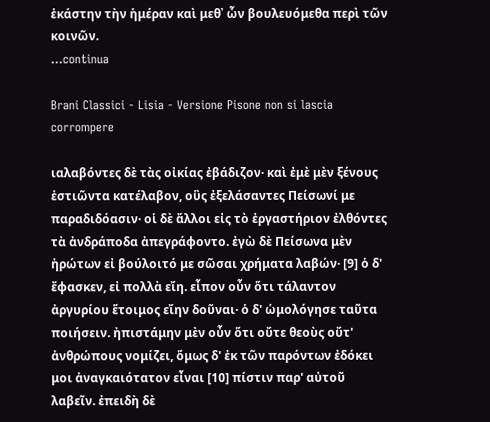ἑκάστην τὴν ἡμέραν καὶ μεθ᾽ ὧν βουλευόμεθα περὶ τῶν κοινῶν.
…continua

Brani Classici - Lisia - Versione Pisone non si lascia corrompere

ιαλαβόντες δὲ τὰς οἰκίας ἐβάδιζον· καὶ ἐμὲ μὲν ξένους ἑστιῶντα κατέλαβον, οὓς ἐξελάσαντες Πείσωνί με παραδιδόασιν· οἱ δὲ ἄλλοι εἰς τὸ ἐργαστήριον ἐλθόντες τὰ ἀνδράποδα ἀπεγράφοντο. ἐγὼ δὲ Πείσωνα μὲν ἠρώτων εἰ βούλοιτό με σῶσαι χρήματα λαβών· [9] ὁ δ' ἔφασκεν, εἰ πολλὰ εἴη. εἶπον οὖν ὅτι τάλαντον ἀργυρίου ἕτοιμος εἴην δοῦναι· ὁ δ' ὡμολόγησε ταῦτα ποιήσειν. ἠπιστάμην μὲν οὖν ὅτι οὔτε θεοὺς οὔτ' ἀνθρώπους νομίζει, ὅμως δ' ἐκ τῶν παρόντων ἐδόκει μοι ἀναγκαιότατον εἶναι [10] πίστιν παρ' αὐτοῦ λαβεῖν. ἐπειδὴ δὲ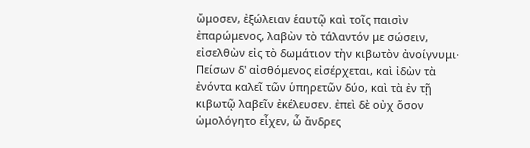ὤμοσεν, ἐξώλειαν ἑαυτῷ καὶ τοῖς παισὶν ἐπαρώμενος, λαβὼν τὸ τάλαντόν με σώσειν, εἰσελθὼν εἰς τὸ δωμάτιον τὴν κιβωτὸν ἀνοίγνυμι· Πείσων δ' αἰσθόμενος εἰσέρχεται, καὶ ἰδὼν τὰ ἐνόντα καλεῖ τῶν ὑπηρετῶν δύο, καὶ τὰ ἐν τῇ κιβωτῷ λαβεῖν ἐκέλευσεν. ἐπεὶ δὲ οὐχ ὅσον ὡμολόγητο εἶχεν, ὦ ἄνδρες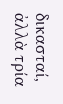δικασταί, ἀλλὰ τρία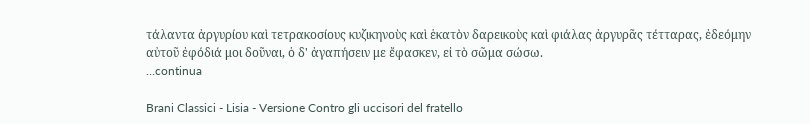τάλαντα ἀργυρίου καὶ τετρακοσίους κυζικηνοὺς καὶ ἑκατὸν δαρεικοὺς καὶ φιάλας ἀργυρᾶς τέτταρας, ἐδεόμην αὐτοῦ ἐφόδιά μοι δοῦναι, ὁ δ' ἀγαπήσειν με ἔφασκεν, εἰ τὸ σῶμα σώσω.
…continua

Brani Classici - Lisia - Versione Contro gli uccisori del fratello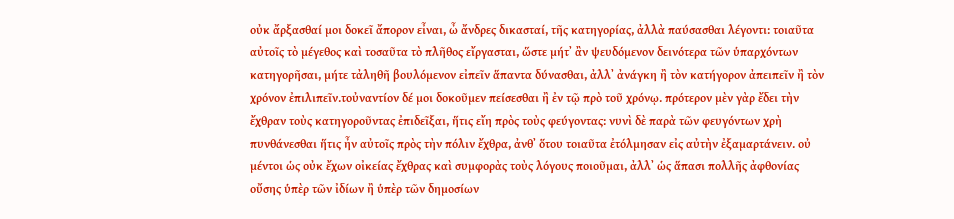οὐκ ἄρξασθαί μοι δοκεῖ ἄπορον εἶναι, ὦ ἄνδρες δικασταί, τῆς κατηγορίας, ἀλλὰ παύσασθαι λέγοντι: τοιαῦτα αὐτοῖς τὸ μέγεθος καὶ τοσαῦτα τὸ πλῆθος εἴργασται, ὥστε μήτ᾽ ἂν ψευδόμενον δεινότερα τῶν ὑπαρχόντων κατηγορῆσαι, μήτε τἀληθῆ βουλόμενον εἰπεῖν ἅπαντα δύνασθαι, ἀλλ᾽ ἀνάγκη ἢ τὸν κατήγορον ἀπειπεῖν ἢ τὸν χρόνον ἐπιλιπεῖν.τοὐναντίον δέ μοι δοκοῦμεν πείσεσθαι ἢ ἐν τῷ πρὸ τοῦ χρόνῳ. πρότερον μὲν γὰρ ἔδει τὴν ἔχθραν τοὺς κατηγοροῦντας ἐπιδεῖξαι, ἥτις εἴη πρὸς τοὺς φεύγοντας: νυνὶ δὲ παρὰ τῶν φευγόντων χρὴ πυνθάνεσθαι ἥτις ἦν αὐτοῖς πρὸς τὴν πόλιν ἔχθρα, ἀνθ᾽ ὅτου τοιαῦτα ἐτόλμησαν εἰς αὐτὴν ἐξαμαρτάνειν. οὐ μέντοι ὡς οὐκ ἔχων οἰκείας ἔχθρας καὶ συμφορὰς τοὺς λόγους ποιοῦμαι, ἀλλ᾽ ὡς ἅπασι πολλῆς ἀφθονίας οὔσης ὑπὲρ τῶν ἰδίων ἢ ὑπὲρ τῶν δημοσίων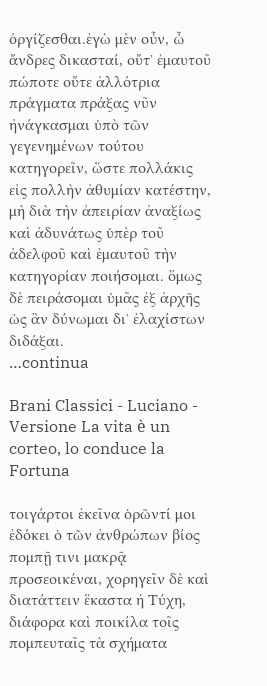ὀργίζεσθαι.ἐγὼ μὲν οὖν, ὦ ἄνδρες δικασταί, οὔτ᾽ ἐμαυτοῦ πώποτε οὔτε ἀλλότρια πράγματα πράξας νῦν ἠνάγκασμαι ὑπὸ τῶν γεγενημένων τούτου κατηγορεῖν, ὥστε πολλάκις εἰς πολλὴν ἀθυμίαν κατέστην, μὴ διὰ τὴν ἀπειρίαν ἀναξίως καὶ ἀδυνάτως ὑπὲρ τοῦ ἀδελφοῦ καὶ ἐμαυτοῦ τὴν κατηγορίαν ποιήσομαι. ὅμως δὲ πειράσομαι ὑμᾶς ἐξ ἀρχῆς ὡς ἂν δύνωμαι δι᾽ ἐλαχίστων διδάξαι.
…continua

Brani Classici - Luciano - Versione La vita è un corteo, lo conduce la Fortuna

τοιγάρτοι ἐκεῖνα ὁρῶντί μοι ἐδόκει ὁ τῶν ἀνθρώπων βίος πομπῇ τινι μακρᾷ προσεοικέναι, χορηγεῖν δὲ καὶ διατάττειν ἕκαστα ἡ Τύχη, διάφορα καὶ ποικίλα τοῖς πομπευταῖς τὰ σχήματα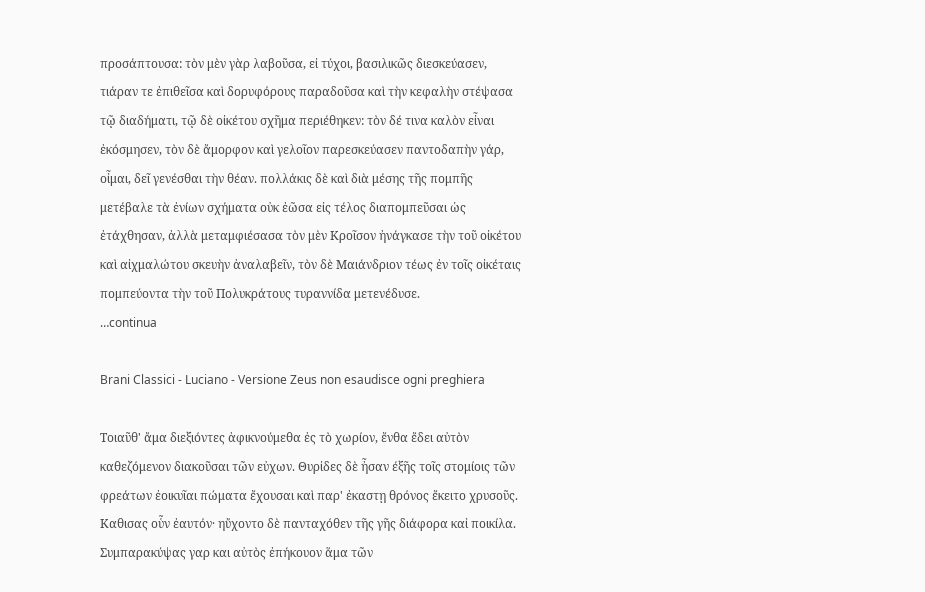προσάπτουσα: τὸν μὲν γὰρ λαβοῦσα, εἰ τύχοι, βασιλικῶς διεσκεύασεν, τιάραν τε ἐπιθεῖσα καὶ δορυφόρους παραδοῦσα καὶ τὴν κεφαλὴν στέψασα τῷ διαδήματι, τῷ δὲ οἰκέτου σχῆμα περιέθηκεν: τὸν δέ τινα καλὸν εἶναι ἐκόσμησεν, τὸν δὲ ἄμορφον καὶ γελοῖον παρεσκεύασεν παντοδαπὴν γάρ, οἶμαι, δεῖ γενέσθαι τὴν θέαν. πολλάκις δὲ καὶ διὰ μέσης τῆς πομπῆς μετέβαλε τὰ ἐνίων σχήματα οὐκ ἐῶσα εἰς τέλος διαπομπεῦσαι ὡς ἐτάχθησαν, ἀλλὰ μεταμφιέσασα τὸν μὲν Κροῖσον ἠνάγκασε τὴν τοῦ οἰκέτου καὶ αἰχμαλώτου σκευὴν ἀναλαβεῖν, τὸν δὲ Μαιάνδριον τέως ἐν τοῖς οἰκέταις πομπεύοντα τὴν τοῦ Πολυκράτους τυραννίδα μετενέδυσε.
…continua

Brani Classici - Luciano - Versione Zeus non esaudisce ogni preghiera

Τοιαῦθ' ἄμα διεξιόντες ἀφικνούμεθα ἐς τὸ χωρίον, ἔνθα ἔδει αὐτὸν καθεζόμενον διακοῦσαι τῶν εὐχων. Θυρἰδες δὲ ἦσαν έξῆς τοῖς στομίοις τῶν φρεάτων ἐοικυῖαι πώματα ἔχουσαι καὶ παρ' ἐκαστῃ θρόνος ἔκειτο χρυσοῦς. Καθισας οὗν ἐαυτόν· ηὔχοντο δὲ πανταχόθεν τῆς γῆς διάφορα καἰ ποικίλα. Συμπαρακύψας γαρ και αὐτὸς ἐπήκουον ἅμα τῶν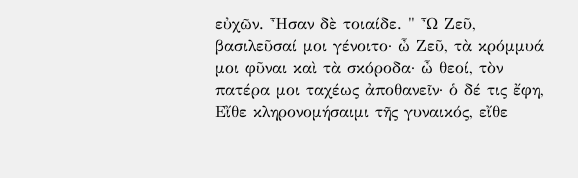εὐχῶν. Ἦσαν δὲ τοιαίδε. " Ὦ Ζεῦ, βασιλεῦσαί μοι γένοιτο· ὦ Ζεῦ, τὰ κρόμμυά μοι φῦναι καὶ τὰ σκόροδα· ὦ θεοί, τὸν πατέρα μοι ταχέως ἀποθανεῖν· ὁ δέ τις ἔφη, Εἴθε κληρονομήσαιμι τῆς γυναικός, εἴθε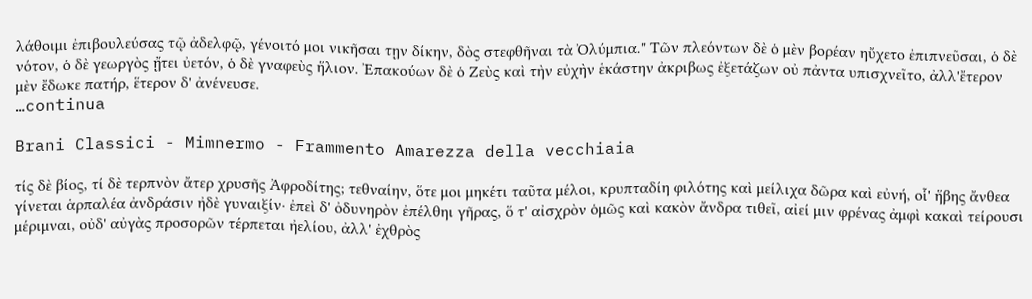λάθοιμι ἐπιβουλεύσας τῷ ἀδελφῷ, γένοιτό μοι νικῆσαι τῃν δίκην, δὸς στεφθῆναι τὰ Ὀλύμπια." Τῶν πλεόντων δὲ ὁ μὲν βορέαν ηὔχετο ἐπιπνεῦσαι, ὁ δὲ νότον, ὁ δὲ γεωργὸς ᾔτει ὐετόν, ὁ δὲ γναφεὺς ἥλιον. Ἐπακούων δὲ ὁ Ζεὺς καὶ τὴν εὐχὴν ἑκάστην ἀκριβως ἐξετάζων οὐ πἀντα υπισχνεῖτο, ἀλλ'ἔτερον μὲν ἔδωκε πατήρ, ἕτερον δ' ἀνένευσε.
…continua

Brani Classici - Mimnermo - Frammento Amarezza della vecchiaia

τίς δὲ βίος, τί δὲ τερπνὸν ἄτερ χρυσῆς Ἀφροδίτης; τεθναίην, ὅτε μοι μηκέτι ταῦτα μέλοι, κρυπταδίη φιλότης καὶ μείλιχα δῶρα καὶ εὐνή, οἷ' ἥβης ἄνθεα γίνεται ἁρπαλέα ἀνδράσιν ἠδὲ γυναιξίν· ἐπεὶ δ' ὀδυνηρὸν ἐπέλθηι γῆρας, ὅ τ' αἰσχρὸν ὁμῶς καὶ κακὸν ἄνδρα τιθεῖ, αἰεί μιν φρένας ἀμφὶ κακαὶ τείρουσι μέριμναι, οὐδ' αὐγὰς προσορῶν τέρπεται ἠελίου, ἀλλ' ἐχθρὸς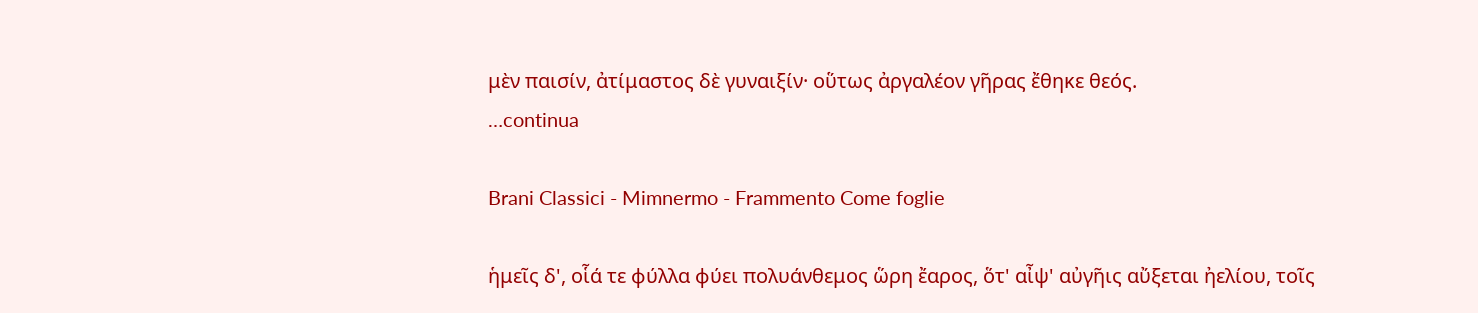μὲν παισίν, ἀτίμαστος δὲ γυναιξίν· οὕτως ἀργαλέον γῆρας ἔθηκε θεός.
…continua

Brani Classici - Mimnermo - Frammento Come foglie

ἡμεῖς δ', οἷά τε φύλλα φύει πολυάνθεμος ὥρη ἔαρος, ὅτ' αἶψ' αὐγῆις αὔξεται ἠελίου, τοῖς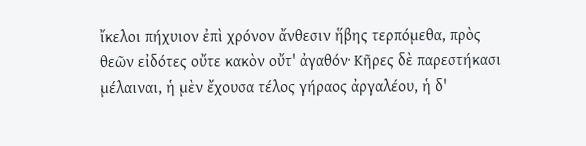ἴκελοι πήχυιον ἐπὶ χρόνον ἄνθεσιν ἥβης τερπόμεθα, πρὸς θεῶν εἰδότες οὔτε κακὸν οὔτ' ἀγαθόν· Κῆρες δὲ παρεστήκασι μέλαιναι, ἡ μὲν ἔχουσα τέλος γήραος ἀργαλέου, ἡ δ'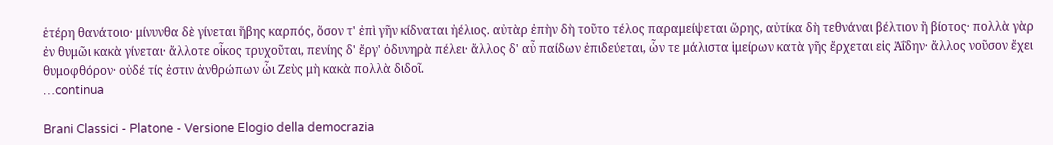ἑτέρη θανάτοιο· μίνυνθα δὲ γίνεται ἥβης καρπός, ὅσον τ' ἐπὶ γῆν κίδναται ἠέλιος. αὐτὰρ ἐπὴν δὴ τοῦτο τέλος παραμείψεται ὥρης, αὐτίκα δὴ τεθνάναι βέλτιον ἢ βίοτος· πολλὰ γὰρ ἐν θυμῶι κακὰ γίνεται· ἄλλοτε οἶκος τρυχοῦται, πενίης δ' ἔργ' ὀδυνηρὰ πέλει· ἄλλος δ' αὖ παίδων ἐπιδεύεται, ὧν τε μάλιστα ἱμείρων κατὰ γῆς ἔρχεται εἰς Ἀΐδην· ἄλλος νοῦσον ἔχει θυμοφθόρον· οὐδέ τίς ἐστιν ἀνθρώπων ὧι Ζεὺς μὴ κακὰ πολλὰ διδοῖ.
…continua

Brani Classici - Platone - Versione Elogio della democrazia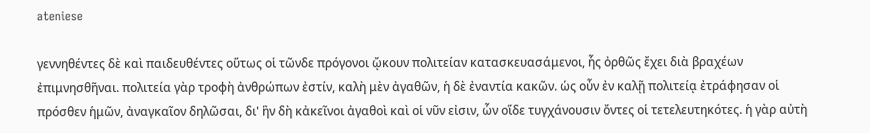ateniese

γεννηθέντες δὲ καὶ παιδευθέντες οὕτως οἱ τῶνδε πρόγονοι ᾤκουν πολιτείαν κατασκευασάμενοι, ἧς ὀρθῶς ἔχει διὰ βραχέων ἐπιμνησθῆναι. πολιτεία γὰρ τροφὴ ἀνθρώπων ἐστίν, καλὴ μὲν ἀγαθῶν, ἡ δὲ ἐναντία κακῶν. ὡς οὖν ἐν καλῇ πολιτείᾳ ἐτράφησαν οἱ πρόσθεν ἡμῶν, ἀναγκαῖον δηλῶσαι, δι' ἣν δὴ κἀκεῖνοι ἀγαθοὶ καὶ οἱ νῦν εἰσιν, ὧν οἵδε τυγχάνουσιν ὄντες οἱ τετελευτηκότες. ἡ γὰρ αὐτὴ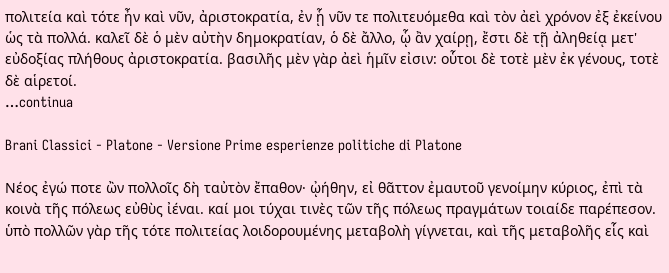πολιτεία καὶ τότε ἦν καὶ νῦν, ἀριστοκρατία, ἐν ᾗ νῦν τε πολιτευόμεθα καὶ τὸν ἀεὶ χρόνον ἐξ ἐκείνου ὡς τὰ πολλά. καλεῖ δὲ ὁ μὲν αὐτὴν δημοκρατίαν, ὁ δὲ ἄλλο, ᾧ ἂν χαίρῃ, ἔστι δὲ τῇ ἀληθείᾳ μετ' εὐδοξίας πλήθους ἀριστοκρατία. βασιλῆς μὲν γὰρ ἀεὶ ἡμῖν εἰσιν: οὗτοι δὲ τοτὲ μὲν ἐκ γένους, τοτὲ δὲ αἱρετοί.
…continua

Brani Classici - Platone - Versione Prime esperienze politiche di Platone

Νέος ἐγώ ποτε ὢν πολλοῖς δὴ ταὐτὸν ἔπαθον· ᾠήθην, εἰ θᾶττον ἐμαυτοῦ γενοίμην κύριος, ἐπὶ τὰ κοινὰ τῆς πόλεως εὐθὺς ἰέναι. καί μοι τύχαι τινὲς τῶν τῆς πόλεως πραγμάτων τοιαίδε παρέπεσον. ὑπὸ πολλῶν γὰρ τῆς τότε πολιτείας λοιδορουμένης μεταβολὴ γίγνεται, καὶ τῆς μεταβολῆς εἷς καὶ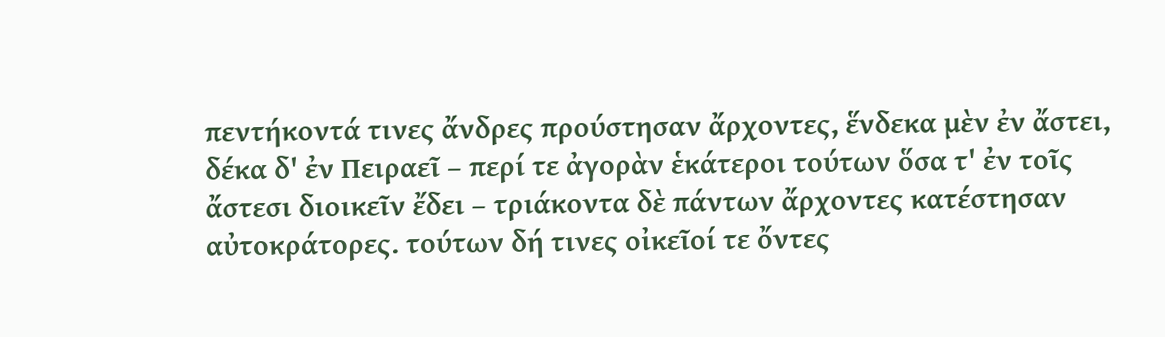πεντήκοντά τινες ἄνδρες προύστησαν ἄρχοντες, ἕνδεκα μὲν ἐν ἄστει, δέκα δ' ἐν Πειραεῖ – περί τε ἀγορὰν ἑκάτεροι τούτων ὅσα τ' ἐν τοῖς ἄστεσι διοικεῖν ἔδει – τριάκοντα δὲ πάντων ἄρχοντες κατέστησαν αὐτοκράτορες. τούτων δή τινες οἰκεῖοί τε ὄντες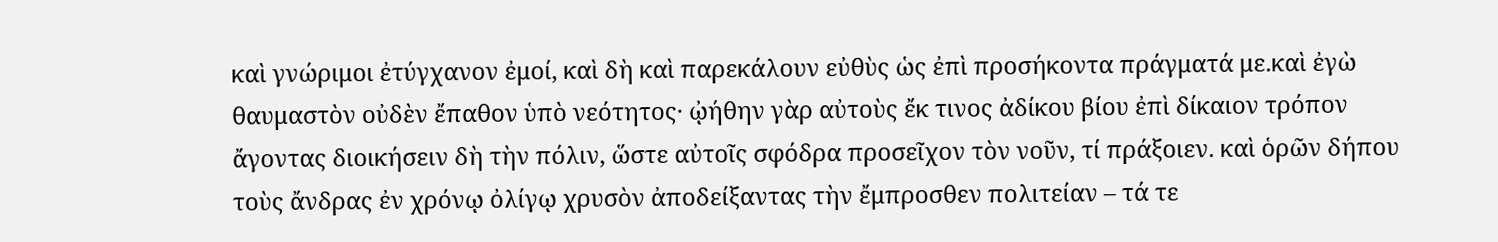καὶ γνώριμοι ἐτύγχανον ἐμοί, καὶ δὴ καὶ παρεκάλουν εὐθὺς ὡς ἐπὶ προσήκοντα πράγματά με.καὶ ἐγὼ θαυμαστὸν οὐδὲν ἔπαθον ὑπὸ νεότητος· ᾠήθην γὰρ αὐτοὺς ἔκ τινος ἀδίκου βίου ἐπὶ δίκαιον τρόπον ἄγοντας διοικήσειν δὴ τὴν πόλιν, ὥστε αὐτοῖς σφόδρα προσεῖχον τὸν νοῦν, τί πράξοιεν. καὶ ὁρῶν δήπου τοὺς ἄνδρας ἐν χρόνῳ ὀλίγῳ χρυσὸν ἀποδείξαντας τὴν ἔμπροσθεν πολιτείαν – τά τε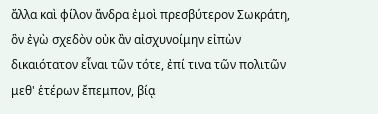ἄλλα καὶ φίλον ἄνδρα ἐμοὶ πρεσβύτερον Σωκράτη, ὃν ἐγὼ σχεδὸν οὐκ ἂν αἰσχυνοίμην εἰπὼν δικαιότατον εἶναι τῶν τότε, ἐπί τινα τῶν πολιτῶν μεθ' ἑτέρων ἔπεμπον, βίᾳ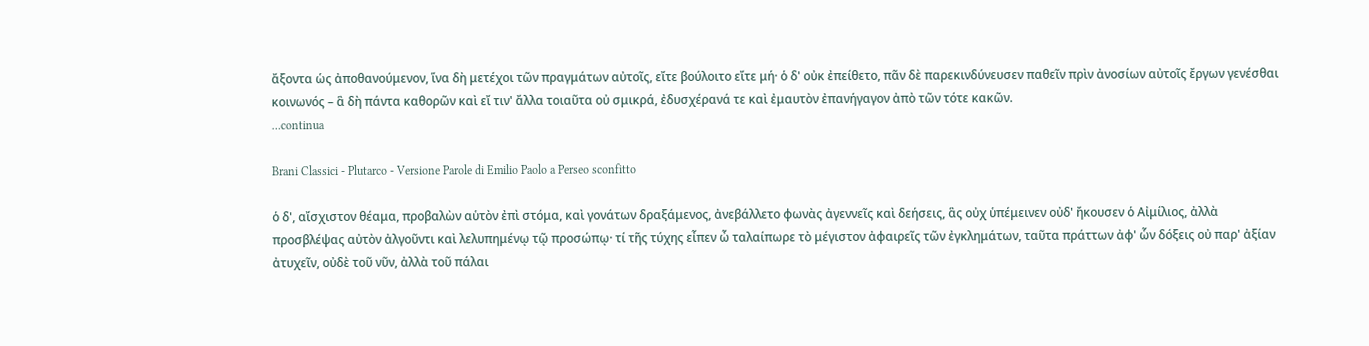ἄξοντα ὡς ἀποθανούμενον, ἵνα δὴ μετέχοι τῶν πραγμάτων αὐτοῖς, εἴτε βούλοιτο εἴτε μή· ὁ δ' οὐκ ἐπείθετο, πᾶν δὲ παρεκινδύνευσεν παθεῖν πρὶν ἀνοσίων αὐτοῖς ἔργων γενέσθαι κοινωνός – ἃ δὴ πάντα καθορῶν καὶ εἴ τιν' ἄλλα τοιαῦτα οὐ σμικρά, ἐδυσχέρανά τε καὶ ἐμαυτὸν ἐπανήγαγον ἀπὸ τῶν τότε κακῶν.
…continua

Brani Classici - Plutarco - Versione Parole di Emilio Paolo a Perseo sconfitto

ὁ δ', αἴσχιστον θέαμα, προβαλὼν αὑτὸν ἐπὶ στόμα, καὶ γονάτων δραξάμενος, ἀνεβάλλετο φωνὰς ἀγεννεῖς καὶ δεήσεις, ἃς οὐχ ὑπέμεινεν οὐδ' ἤκουσεν ὁ Αἰμίλιος, ἀλλὰ προσβλέψας αὐτὸν ἀλγοῦντι καὶ λελυπημένῳ τῷ προσώπῳ· τί τῆς τύχης εἶπεν ὦ ταλαίπωρε τὸ μέγιστον ἀφαιρεῖς τῶν ἐγκλημάτων, ταῦτα πράττων ἀφ' ὧν δόξεις οὐ παρ' ἀξίαν ἀτυχεῖν, οὐδὲ τοῦ νῦν, ἀλλὰ τοῦ πάλαι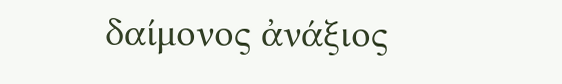δαίμονος ἀνάξιος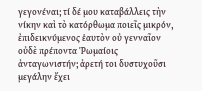γεγονέναι; τί δέ μου καταβάλλεις τὴν νίκην καὶ τὸ κατόρθωμα ποιεῖς μικρόν, ἐπιδεικνύμενος ἑαυτὸν οὐ γενναῖον οὐδὲ πρέποντα Ῥωμαίοις ἀνταγωνιστήν; ἀρετή τοι δυστυχοῦσι μεγάλην ἔχει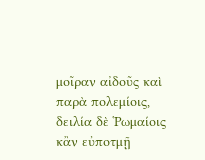μοῖραν αἰδοῦς καὶ παρὰ πολεμίοις, δειλία δὲ Ῥωμαίοις κἂν εὐποτμῇ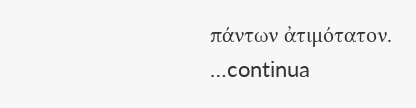πάντων ἀτιμότατον.
…continua